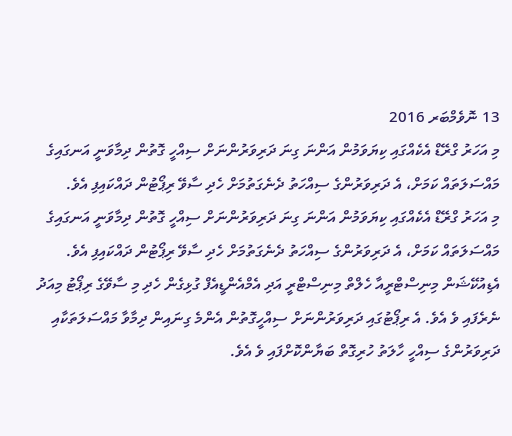13 ނޮވެމްބަރ 2016
މި އަހަރު ގްރޭޑް އެކެއްގައި ކިޔަވަމުން އަންނަ ގިނަ ދަރިވަރުންނަށް ސިއްހީ ގޮތުން ދިމާވަނީ އަނގައިގެ މައްސަލަތައް ކަމަށް، އެ ދަރިވަރުންގެ ސިއްހަތު ދެނެގަތުމަށް ހެދި ސާވޭ ރިޕޯޓުން ދައްކައިފި އެވެ.
މި އަހަރު ގްރޭޑް އެކެއްގައި ކިޔަވަމުން އަންނަ ގިނަ ދަރިވަރުންނަށް ސިއްހީ ގޮތުން ދިމާވަނީ އަނގައިގެ މައްސަލަތައް ކަމަށް، އެ ދަރިވަރުންގެ ސިއްހަތު ދެނެގަތުމަށް ހެދި ސާވޭ ރިޕޯޓުން ދައްކައިފި އެވެ.
އެޑިއުކޭޝަން މިނިސްޓްރީއާ ހެލްތް މިނިސްޓްރީ އަދި އެމްއެންޑީއެފް ގުޅިގެން ހެދި މި ސާވޭގެ ރިޕޯޓު މިއަދު ނެރެފައި ވެ އެވެ. އެ ރިޕޯޓުގައި ދަރިވަރުންނަށް ސިއްހީގޮތުން އެންމެ ގިނައިން ދިމާވާ މައްސަލަތަކާއި ދަރިވަރުންގެ ސިއްހީ ހާލަތު ހުރިގޮތް ބަޔާންކޮށްފައި ވެ އެވެ.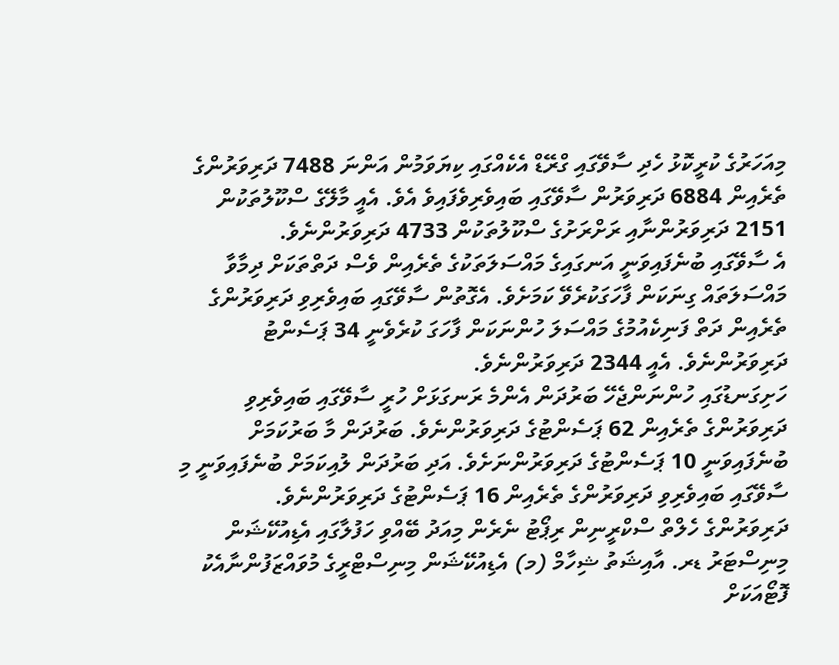މިއަހަރުގެ ކުރީކޮޅު ހެދި ސާވޭގައި ގްރޭޑް އެކެއްގައި ކިޔަވަމުން އަންނަ 7488 ދަރިވަރުންގެ ތެރެއިން 6884 ދަރިވަރުން ސާވޭގައި ބައިވެރިވެފައިވެ އެވެ. އެއީ މާލޭގެ ސްކޫލުތަކުން 2151 ދަރިވަރުންނާއި ރަށްރަށުގެ ސްކޫލުތަކުން 4733 ދަރިވަރުންނެވެ.
އެ ސާވޭގައި ބުނެފައިވަނީ އަނގައިގެ މައްސަލަތަކުގެ ތެރެއިން ވެސް ދަތްތަކަށް ދިމާވާ މައްސަލަތައް ގިނަކަން ފާހަގަކުރެވޭ ކަމަށެވެ. އެގޮތުން ސާވޭގައި ބައިވެރިވި ދަރިވަރުންގެ ތެރެއިން ދަތް ފަނިކެއުމުގެ މައްސަލަ ހުންނަކަން ފާހަގަ ކުރެވެނީ 34 ޕަސެންޓު ދަރިވަރުންނެވެ. އެއީ 2344 ދަރިވަރުންނެވެ.
ހަށިގަނޑުގައި ހުންނަންޖެހޭ ބަރުދަން އެންމެ ރަނގަޅަށް ހުރީ ސާވޭގައި ބައިވެރިވި ދަރިވަރުންގެ ތެރެއިން 62 ޕަސެންޓުގެ ދަރިވަރުންނެވެ. ބަރުދަން މާ ބަރުކަމަށް ބުނެފައިވަނީ 10 ޕަސެންޓުގެ ދަރިވަރުންނަށެވެ. އަދި ބަރުދަން ލުއިކަމަށް ބުނެފައިވަނީ މި ސާވޭގައި ބައިވެރިވި ދަރިވަރުންގެ ތެރެއިން 16 ޕަސެންޓުގެ ދަރިވަރުންނެވެ.
ދަރިވަރުންގެ ހެލްތް ސްކްރީނިން ރިޕޯޓު ނެރެން މިއަދު ބޭއްވި ހަފުލާގައި އެޑިއުކޭޝަން މިނިސްޓަރު ޑރ. އާއިޝަތު ޝިހާމް (މ) އެޑިއުކޭޝަން މިނިސްޓްރީގެ މުވައްޒަފުންނާއެކު ފޮޓޯއަކަށް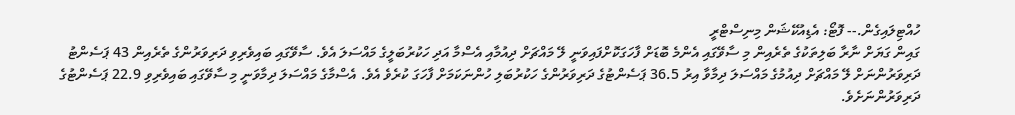ހުއްޓިލައިގެން.-- ފޮޓޯ: އެޑިއުކޭޝަން މިނިސްޓްރީ
ގައިން ގަޔަށް ނާރާ ބަލިތަކުގެ ތެރެއިން މި ސާވޭގައި އެންމެ ބޮޑަށް ފާހަގަކޮށްފައިވަނީ ލޭ މައްޗަށް ދިއުމާއި އެސްމާ އަދި ހަކުރުބަލީގެ މައްސަލަ އެވެ. ސާވޭގައި ބައިވެރިވި ދަރިވަރުންގެ ތެރެއިން 43 ޕަސެންޓު ދަރިވަރުންނަށް ލޭ މައްޗަށް ދިއުމުގެ މައްސަލަ ދިމާވާ އިރު 36.5 ޕަސެންޓުގެ ދަރިވަރުންގެ ހަކުރުބަލި ހުންނަކަމަށް ފާހަގަ ކުރެވެ އެވެ. އެސްމާގެ މައްސަލަ ދިމާވަނީ މި ސާވޭގައި ބައިވެރިވި 22.9 ޕަސެންޓުގެ ދަރިވަރުންނަށެވެ.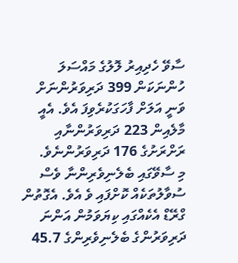ސާވޭ ހެދިއިރު ލޮލުގެ މައްސަލަ ހުންނަކަން 399 ދަރިވަރުންނަށް ވަނީ އަލަށް ފާހަގަކުރެވިފަ އެވެ. އެއީ މާލެއިން 223 ދަރިވަރުންނާއި ރަށްރަށުގެ 176 ދަރިވަރުންނެވެ.
މި ސާވޭގައި ބެލެނިވެރިންނާ ވެސް ސުވާލުތަކެއް ކޮށްފައި ވެ އެވެ. އެގޮތުން ގްރޭޑް އެކެއްގައި ކިޔަވަމުން އަންނަ ދަރިވަރުންގެ ބެލެނިވެރިންގެ 45.7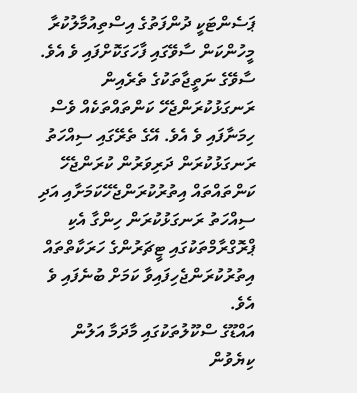ޕަސެންޓަކީ ދުންފަތުގެ އިސްތިއުމާލުކުރާ މީހުންކަން ސާވޭގައި ފާހަގަކޮށްފައި ވެ އެވެ.
ސާވޭގެ ނަތީޖާތަކުގެ ތެރެއިން ރަނގަޅުކުރަންޖެހޭ ކަންތައްތަކެއް ވެސް ހިމަނާފައި ވެ އެވެ. އޭގެ ތެރޭގައި ސިއްހަތު ރަނގަޅުކުރަން ދަރިވަރުން ކުރަންޖެހޭ ކަންތައްތައް އިތުރުކުރަންޖެހޭކަމަށާއި އަދި ސިއްހަތު ރަނގަޅުކުރަން ހިންގާ އެކި ޕްރޮގްރާމްތަކުގައި ޓީޗަރުންގެ ހަރަކާތްތައް އިތުރުކުރަންޖެހިފައިވާ ކަމަށް ބުނެފައި ވެ އެވެ.
އައްޑޫގެ ސްކޫލުތަކުގައި މާދަމާ އަލުން ކިޔެވުން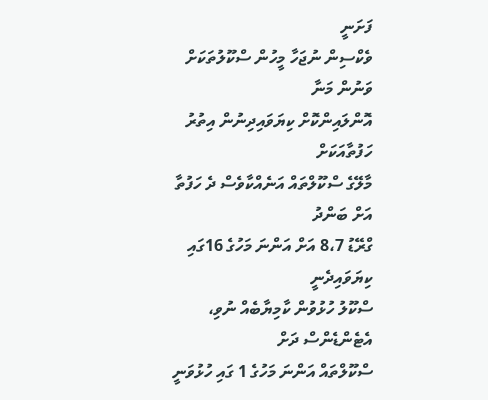ފަށަނީ
ވެކްސިން ނުޖަހާ މީހުން ސްކޫލުތަކަށް ވަނުން މަނާ
އޮންލައިންކޮށް ކިޔަވައިދިނުން އިތުރު ހަފުތާއަކަށް
މާލޭގެ ސްކޫލްތައް އަނެއްކާވެސް ދެ ހަފުތާ އަށް ބަންދު
ގްރޭޑު 8،7 އަށް އަންނަ މަހުގެ 16ގައި ކިޔަވައިދެނީ
ސްކޫލު ހުޅުވުން ކާމިޔާބެއް ނުވި، އެޓެންޑެންސް ދަށް
ސްކޫލްތައް އަންނަ މަހުގެ 1 ގައި ހުޅުވަނީ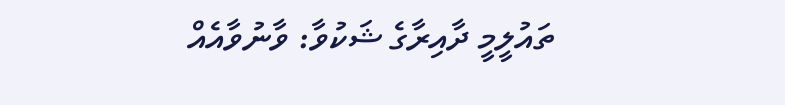ތައުލީމީ ދާއިރާގެ ޝަކުވާ: ވާނުވާއެއް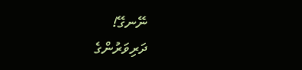ނޭނގޭ!
ދަރިވަރުންގެ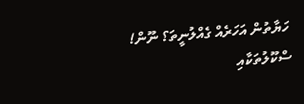ހަޔާތުން އަހަރެއް ގެއްލުނީތަ؟ ނޫން!
ސްކޫލުތަކާއި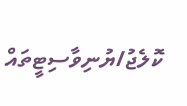ކޮލެޖު/ޔުނިވާސިޓީތައް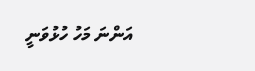އަންނަ މަހު ހުޅުވަނީ